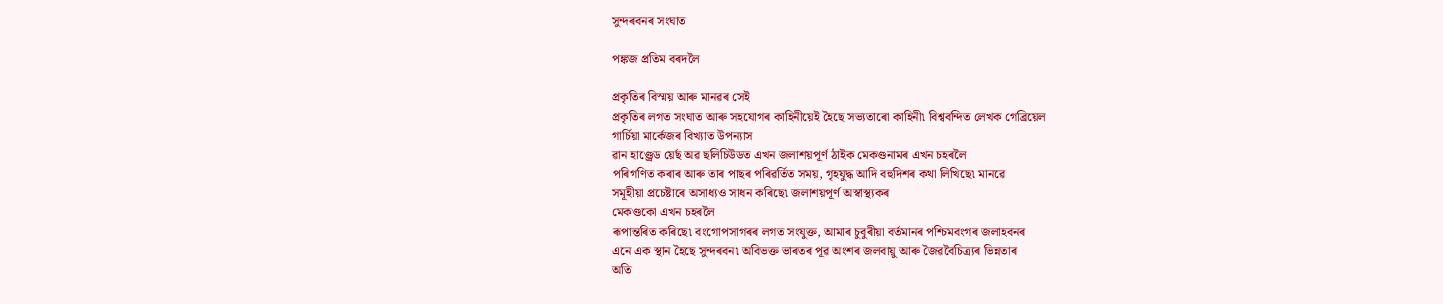সুন্দৰবনৰ সংঘাত

পঙ্কজ প্ৰতিম বৰদলৈ

প্ৰকৃতিৰ বিস্ময় আৰু মানৱৰ সেই
প্ৰকৃতিৰ লগত সংঘাত আৰু সহযোগৰ কাহিনীয়েই হৈছে সভ্যতাৰো কাহিনী৷ বিশ্ববন্দিত লেখক গেব্ৰিয়েল
গাৰ্চিয়া মাৰ্কেজৰ বিখ্যাত উপন্যাস
ৱান হাণ্ড্ৰেড য়েৰ্ছ অৱ ছলিচিউডত এখন জলাশয়পূৰ্ণ ঠাইক মেকণ্ডনামৰ এখন চহৰলৈ
পৰিগণিত কৰাৰ আৰু তাৰ পাছৰ পৰিৱৰ্তিত সময়, গৃহযুদ্ধ আদি বহুদিশৰ কথা লিখিছে৷ মানৱে
সমূহীয়া প্ৰচেষ্টাৰে অসাধ্যও সাধন কৰিছে৷ জলাশয়পূৰ্ণ অস্বাস্থ্যকৰ
মেকণ্ডকো এখন চহৰলৈ
ৰূপান্তৰিত কৰিছে৷ বংগোপসাগৰৰ লগত সংযুক্ত, আমাৰ চুবুৰীয়া বৰ্তমানৰ পশ্চিমবংগৰ জলাহবনৰ
এনে এক স্থান হৈছে সুন্দৰবন৷ অবিভক্ত ভাৰতৰ পূৱ অংশৰ জলবায়ু আৰু জৈৱবৈচিত্ৰ্যৰ ভিন্নতাৰ
অতি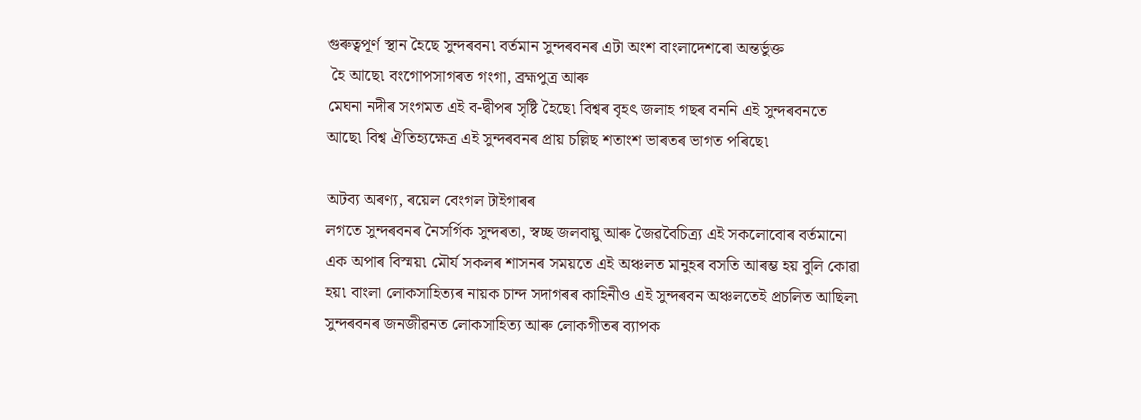গুৰুত্বপূৰ্ণ স্থান হৈছে সুন্দৰবন৷ বৰ্তমান সুন্দৰবনৰ এটা অংশ বাংলাদেশৰো অন্তৰ্ভুক্ত
 হৈ আছে৷ বংগোপসাগৰত গংগা, ব্ৰহ্মপুত্ৰ আৰু
মেঘনা নদীৰ সংগমত এই ব-দ্বীপৰ সৃষ্টি হৈছে৷ বিশ্বৰ বৃহৎ জলাহ গছৰ বননি এই সুন্দৰবনতে
আছে৷ বিশ্ব ঐতিহ্যক্ষেত্ৰ এই সুন্দৰবনৰ প্ৰায় চল্লিছ শতাংশ ভাৰতৰ ভাগত পৰিছে৷

অটব্য অৰণ্য, ৰয়েল বেংগল টাইগাৰৰ
লগতে সুন্দৰবনৰ নৈসৰ্গিক সুন্দৰতা, স্বচ্ছ জলবায়ু আৰু জৈৱবৈচিত্ৰ্য এই সকলোবোৰ বৰ্তমানো
এক অপাৰ বিস্ময়৷ মৌৰ্য সকলৰ শাসনৰ সময়তে এই অঞ্চলত মানুহৰ বসতি আৰম্ভ হয় বুলি কোৱা
হয়৷ বাংলা লোকসাহিত্যৰ নায়ক চান্দ সদাগৰৰ কাহিনীও এই সুন্দৰবন অঞ্চলতেই প্ৰচলিত আছিল৷
সুন্দৰবনৰ জনজীৱনত লোকসাহিত্য আৰু লোকগীতৰ ব্যাপক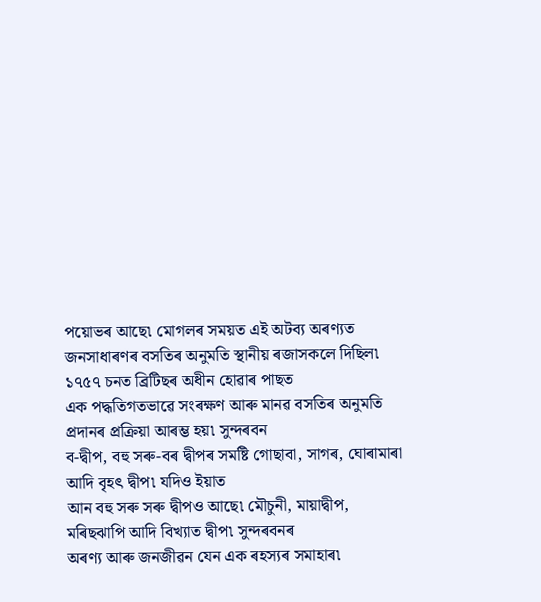পয়োভৰ আছে৷ মোগলৰ সময়ত এই অটব্য অৰণ্যত
জনসাধাৰণৰ বসতিৰ অনুমতি স্থানীয় ৰজাসকলে দিছিল৷ ১৭৫৭ চনত ব্ৰিটিছৰ অধীন হোৱাৰ পাছত
এক পদ্ধতিগতভাৱে সংৰক্ষণ আৰু মানৱ বসতিৰ অনুমতি প্ৰদানৰ প্ৰক্ৰিয়া আৰম্ভ হয়৷ সুন্দৰবন
ব-দ্বীপ, বহু সৰু-বৰ দ্বীপৰ সমষ্টি গোছাবা, সাগৰ, ঘোৰামাৰা আদি বৃহৎ দ্বীপ৷ যদিও ইয়াত
আন বহু সৰু সৰু দ্বীপও আছে৷ মৌচুনী, মায়াদ্বীপ, মৰিছঝাপি আদি বিখ্যাত দ্বীপ৷ সুন্দৰবনৰ
অৰণ্য আৰু জনজীৱন যেন এক ৰহস্যৰ সমাহাৰ৷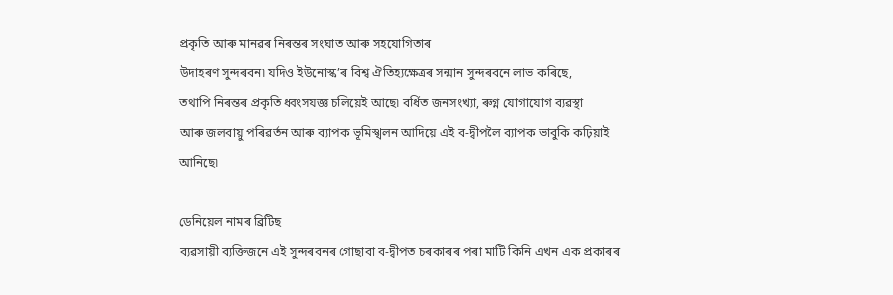প্ৰকৃতি আৰু মানৱৰ নিৰন্তৰ সংঘাত আৰু সহযোগিতাৰ
উদাহৰণ সুন্দৰবন৷ যদিও ইউনোস্ক’ৰ বিশ্ব ঐতিহ্যক্ষেত্ৰৰ সন্মান সুন্দৰবনে লাভ কৰিছে,
তথাপি নিৰন্তৰ প্ৰকৃতি ধ্বংসযজ্ঞ চলিয়েই আছে৷ বৰ্ধিত জনসংখ্যা, ৰুগ্ন যোগাযোগ ব্যৱস্থা
আৰু জলবায়ু পৰিৱৰ্তন আৰু ব্যাপক ভূমিস্খলন আদিয়ে এই ব-দ্বীপলৈ ব্যাপক ভাবুকি কঢ়িয়াই
আনিছে৷

ডেনিয়েল নামৰ ব্ৰিটিছ
ব্যৱসায়ী ব্যক্তিজনে এই সুন্দৰবনৰ গোছাবা ব-দ্বীপত চৰকাৰৰ পৰা মাটি কিনি এখন এক প্ৰকাৰৰ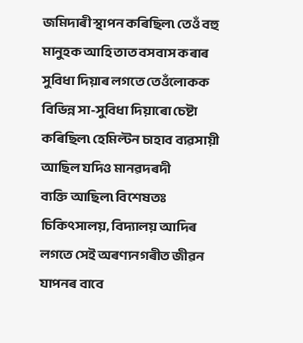জমিদাৰী স্থাপন কৰিছিল৷ তেওঁ বহু মানুহক আহি তাত বসবাস কৰাৰ সুবিধা দিয়াৰ লগতে তেওঁলোকক
বিভিন্ন সা-সুবিধা দিয়াৰো চেষ্টা কৰিছিল৷ হেমিল্টন চাহাব ব্যৱসায়ী আছিল যদিও মানৱদৰদী
ব্যক্তি আছিল৷ বিশেষতঃ চিকিৎসালয়, বিদ্যালয় আদিৰ লগতে সেই অৰণ্যনগৰীত জীৱন যাপনৰ বাবে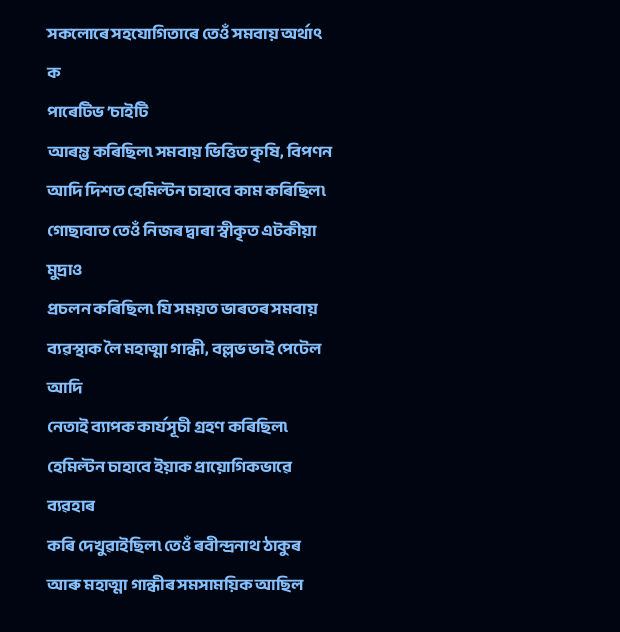সকলোৰে সহযোগিতাৰে তেওঁ সমবায় অৰ্থাৎ ক
পাৰেটিভ ’চাইটি
আৰম্ভ কৰিছিল৷ সমবায় ভিত্তিত কৃষি, বিপণন আদি দিশত হেমিল্টন চাহাবে কাম কৰিছিল৷  গোছাবাত তেওঁ নিজৰ দ্বাৰা স্বীকৃত এটকীয়া মুদ্ৰাও
প্ৰচলন কৰিছিল৷ যি সময়ত ভাৰতৰ সমবায় ব্যৱস্থাক লৈ মহাত্মা গান্ধী, বল্লভ ভাই পেটেল আদি
নেতাই ব্যাপক কাৰ্যসূচী গ্ৰহণ কৰিছিল৷ হেমিল্টন চাহাবে ইয়াক প্ৰায়োগিকভাৱে ব্যৱহাৰ
কৰি দেখুৱাইছিল৷ তেওঁ ৰবীন্দ্ৰনাথ ঠাকুৰ আৰু মহাত্মা গান্ধীৰ সমসাময়িক আছিল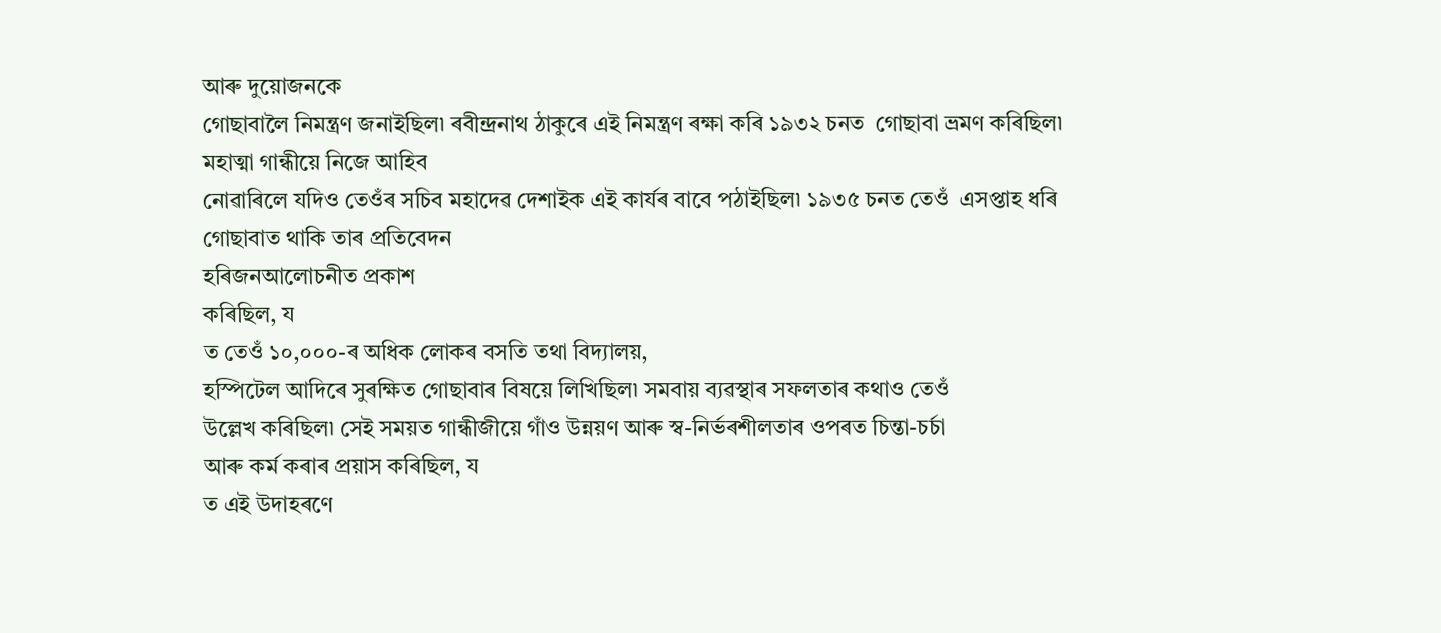আৰু দুয়োজনকে
গোছাবালৈ নিমন্ত্ৰণ জনাইছিল৷ ৰবীন্দ্ৰনাথ ঠাকুৰে এই নিমন্ত্ৰণ ৰক্ষা কৰি ১৯৩২ চনত  গোছাবা ভ্ৰমণ কৰিছিল৷ মহাত্মা গান্ধীয়ে নিজে আহিব
নোৱাৰিলে যদিও তেওঁৰ সচিব মহাদেৱ দেশাইক এই কাৰ্যৰ বাবে পঠাইছিল৷ ১৯৩৫ চনত তেওঁ  এসপ্তাহ ধৰি গোছাবাত থাকি তাৰ প্ৰতিবেদন
হৰিজনআলোচনীত প্ৰকাশ
কৰিছিল, য
ত তেওঁ ১০,০০০-ৰ অধিক লোকৰ বসতি তথা বিদ্যালয়,
হস্পিটেল আদিৰে সুৰক্ষিত গোছাবাৰ বিষয়ে লিখিছিল৷ সমবায় ব্যৱস্থাৰ সফলতাৰ কথাও তেওঁ
উল্লেখ কৰিছিল৷ সেই সময়ত গান্ধীজীয়ে গাঁও উন্নয়ণ আৰু স্ৱ-নিৰ্ভৰশীলতাৰ ওপৰত চিন্তা-চৰ্চা
আৰু কৰ্ম কৰাৰ প্ৰয়াস কৰিছিল, য
ত এই উদাহৰণে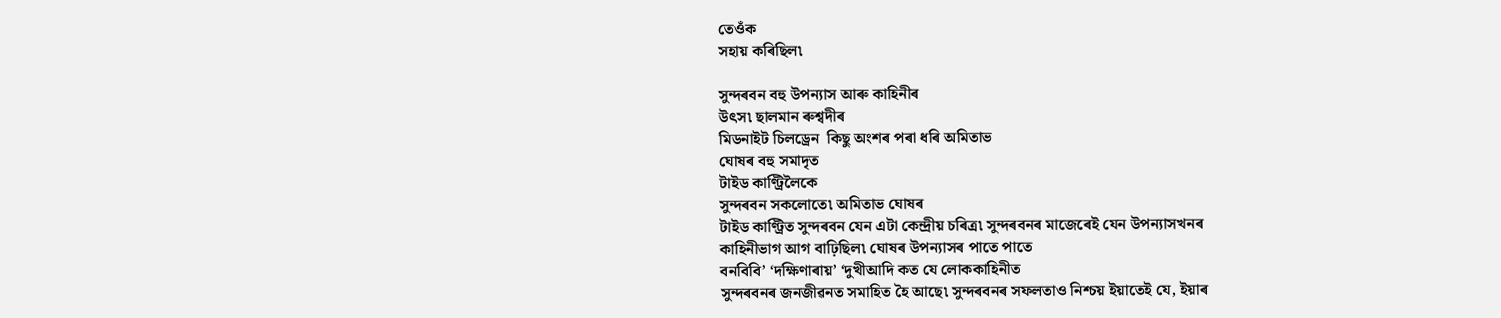তেওঁক
সহায় কৰিছিল৷

সুন্দৰবন বহু উপন্যাস আৰু কাহিনীৰ
উৎস৷ ছালমান ৰুশ্বদীৰ
মিডনাইট চিলড্ৰেন  কিছু অংশৰ পৰা ধৰি অমিতাভ
ঘোষৰ বহু সমাদৃত
টাইড কাণ্ট্ৰিলৈকে
সুন্দৰবন সকলোতে৷ অমিতাভ ঘোষৰ
টাইড কাণ্ট্ৰিত সুন্দৰবন যেন এটা কেন্দ্ৰীয় চৰিত্ৰ৷ সুন্দৰবনৰ মাজেৰেই যেন উপন্যাসখনৰ
কাহিনীভাগ আগ বাঢ়িছিল৷ ঘোষৰ উপন্যাসৰ পাতে পাতে
বনবিবি’ ‘দক্ষিণাৰায়’ ‘দুখীআদি কত যে লোককাহিনীত
সুন্দৰবনৰ জনজীৱনত সমাহিত হৈ আছে৷ সুন্দৰবনৰ সফলতাও নিশ্চয় ইয়াতেই যে, ইয়াৰ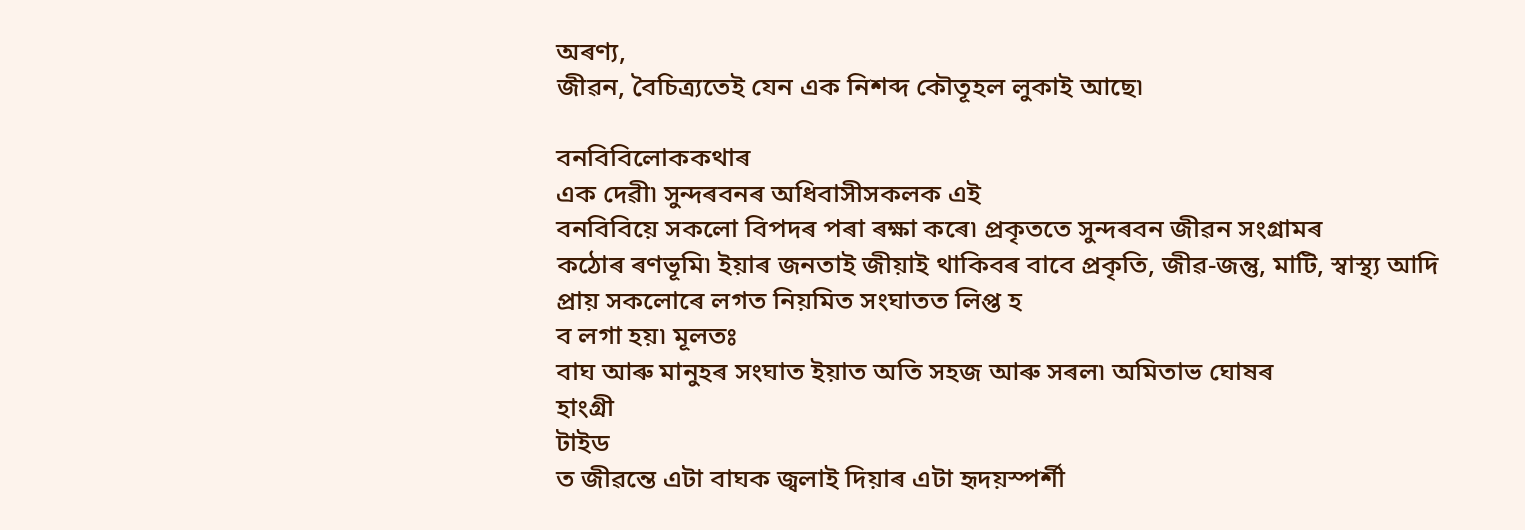অৰণ্য,
জীৱন, বৈচিত্ৰ্যতেই যেন এক নিশব্দ কৌতূহল লুকাই আছে৷

বনবিবিলোককথাৰ
এক দেৱী৷ সুন্দৰবনৰ অধিবাসীসকলক এই
বনবিবিয়ে সকলো বিপদৰ পৰা ৰক্ষা কৰে৷ প্ৰকৃততে সুন্দৰবন জীৱন সংগ্ৰামৰ
কঠোৰ ৰণভূমি৷ ইয়াৰ জনতাই জীয়াই থাকিবৰ বাবে প্ৰকৃতি, জীৱ-জন্তু, মাটি, স্বাস্থ্য আদি
প্ৰায় সকলোৰে লগত নিয়মিত সংঘাতত লিপ্ত হ
ব লগা হয়৷ মূলতঃ
বাঘ আৰু মানুহৰ সংঘাত ইয়াত অতি সহজ আৰু সৰল৷ অমিতাভ ঘোষৰ
হাংগ্ৰী
টাইড
ত জীৱন্তে এটা বাঘক জ্বলাই দিয়াৰ এটা হৃদয়স্পৰ্শী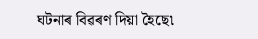ঘটনাৰ বিৱৰণ দিয়া হৈছে৷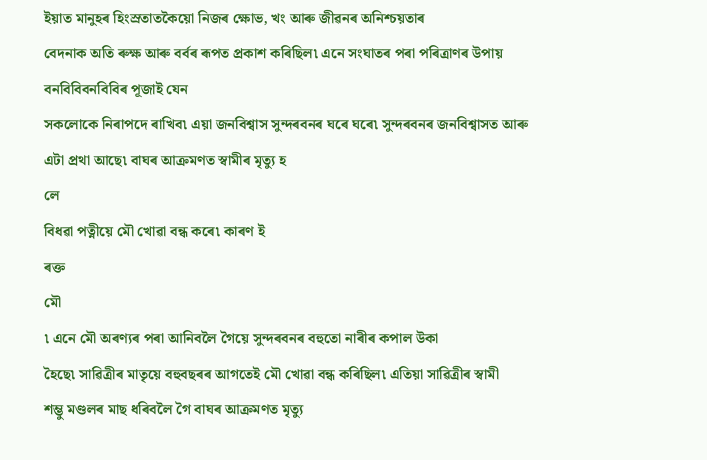ইয়াত মানুহৰ হিংস্ৰতাতকৈয়ো নিজৰ ক্ষোভ, খং আৰু জীৱনৰ অনিশ্চয়তাৰ
বেদনাক অতি ৰুক্ষ আৰু বৰ্বৰ ৰূপত প্ৰকাশ কৰিছিল৷ এনে সংঘাতৰ পৰা পৰিত্ৰাণৰ উপায়
বনবিবিবনবিবিৰ পূজাই যেন
সকলোকে নিৰাপদে ৰাখিব৷ এয়া জনবিশ্বাস সুন্দৰবনৰ ঘৰে ঘৰে৷ সুন্দৰবনৰ জনবিশ্বাসত আৰু
এটা প্ৰথা আছে৷ বাঘৰ আক্ৰমণত স্বামীৰ মৃত্যু হ
লে
বিধৱা পত্নীয়ে মৌ খোৱা বন্ধ কৰে৷ কাৰণ ই
ৰক্ত
মৌ
৷ এনে মৌ অৰণ্যৰ পৰা আনিবলৈ গৈয়ে সুন্দৰবনৰ বহুতো নাৰীৰ কপাল উকা
হৈছে৷ সাৱিত্ৰীৰ মাতৃয়ে বহুবছৰৰ আগতেই মৌ খোৱা বন্ধ কৰিছিল৷ এতিয়া সাৱিত্ৰীৰ স্বামী
শম্ভু মণ্ডলৰ মাছ ধৰিবলৈ গৈ বাঘৰ আক্ৰমণত মৃত্যু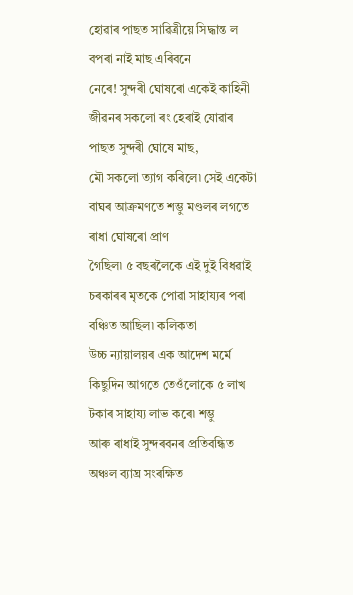হোৱাৰ পাছত সাৱিত্ৰীয়ে সিদ্ধান্ত ল
বপৰা নাই মাছ এৰিবনে
নেৰে! সুন্দৰী ঘোষৰো একেই কাহিনী জীৱনৰ সকলো ৰং হেৰাই যোৱাৰ পাছত সুন্দৰী ঘোষে মাছ,
মৌ সকলো ত্যাগ কৰিলে৷ সেই একেটা বাঘৰ আক্ৰমণতে শম্ভু মণ্ডলৰ লগতে ৰাধা ঘোষৰো প্ৰাণ
গৈছিল৷ ৫ বছৰলৈকে এই দুই বিধৱাই চৰকাৰৰ মৃতকে পোৱা সাহায্যৰ পৰা বঞ্চিত আছিল৷ কলিকতা
উচ্চ ন্যায়ালয়ৰ এক আদেশ মৰ্মে কিছুদিন আগতে তেওঁলোকে ৫ লাখ টকাৰ সাহায্য লাভ কৰে৷ শম্ভু
আৰু ৰাধাই সুন্দৰবনৰ প্ৰতিবন্ধিত অঞ্চল ব্যাঘ্ৰ সংৰক্ষিত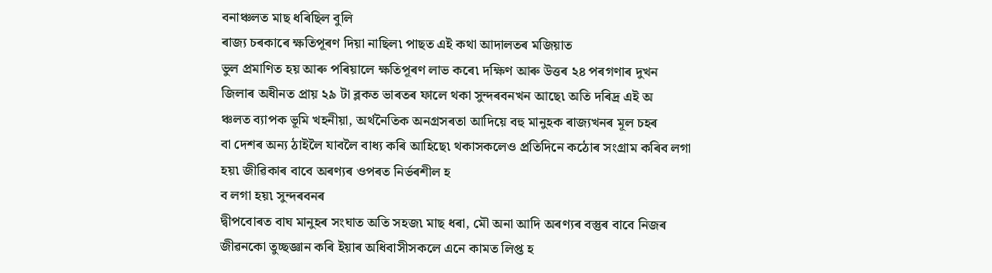বনাঞ্চলত মাছ ধৰিছিল বুলি
ৰাজ্য চৰকাৰে ক্ষতিপূৰণ দিয়া নাছিল৷ পাছত এই কথা আদালতৰ মজিয়াত
ভুল প্ৰমাণিত হয় আৰু পৰিয়ালে ক্ষতিপূৰণ লাভ কৰে৷ দক্ষিণ আৰু উত্তৰ ২৪ পৰগণাৰ দুখন
জিলাৰ অধীনত প্ৰায় ২৯ টা ব্লকত ভাৰতৰ ফালে থকা সুন্দৰবনখন আছে৷ অতি দৰিদ্ৰ এই অ
ঞ্চলত ব্যাপক ভূমি খহনীয়া, অৰ্থনৈতিক অনগ্ৰসৰতা আদিয়ে বহু মানুহক ৰাজ্যখনৰ মূল চহৰ
বা দেশৰ অন্য ঠাইলৈ যাবলৈ বাধ্য কৰি আহিছে৷ থকাসকলেও প্ৰতিদিনে কঠোৰ সংগ্ৰাম কৰিব লগা
হয়৷ জীৱিকাৰ বাবে অৰণ্যৰ ওপৰত নিৰ্ভৰশীল হ
ব লগা হয়৷ সুন্দৰবনৰ
দ্বীপবোৰত বাঘ মানুহৰ সংঘাত অতি সহজ৷ মাছ ধৰা, মৌ অনা আদি অৰণ্যৰ বস্তুৰ বাবে নিজৰ
জীৱনকো তুচ্ছজ্ঞান কৰি ইয়াৰ অধিবাসীসকলে এনে কামত লিপ্ত হ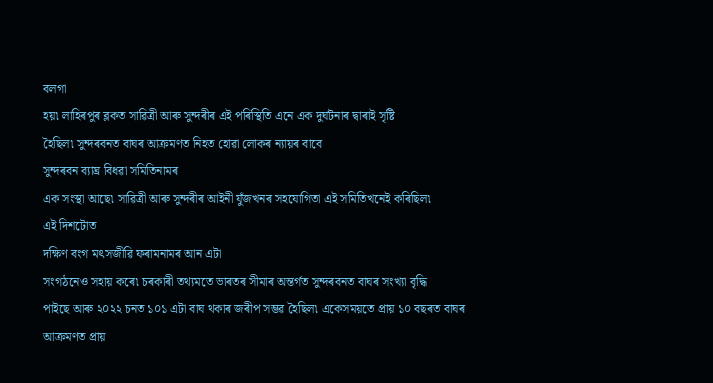বলগা
হয়৷ লাহিৰপুৰ ব্লকত সাৱিত্ৰী আৰু সুন্দৰীৰ এই পৰিস্থিতি এনে এক দুৰ্ঘটনাৰ দ্বাৰাই সৃষ্টি
হৈছিল৷ সুন্দৰবনত বাঘৰ আক্ৰমণত নিহত হোৱা লোকৰ ন্যায়ৰ বাবে
সুন্দৰবন ব্যাঘ্ৰ বিধৱা সমিতিনামৰ
এক সংস্থা আছে৷ সাৱিত্ৰী আৰু সুন্দৰীৰ আইনী যুঁজখনৰ সহযোগিতা এই সমিতিখনেই কৰিছিল৷
এই দিশটোত
দক্ষিণ বংগ মৎসজীৱি ফৰামনামৰ আন এটা
সংগঠনেও সহায় কৰে৷ চৰকাৰী তথ্যমতে ভাৰতৰ সীমাৰ অন্তৰ্গত সুন্দৰবনত বাঘৰ সংখ্যা বৃদ্ধি
পাইছে আৰু ২০২২ চনত ১০১ এটা বাঘ থকাৰ জৰীপ সম্ভৱ হৈছিল৷ একেসময়তে প্ৰায় ১০ বছৰত বাঘৰ
আক্ৰমণত প্ৰায়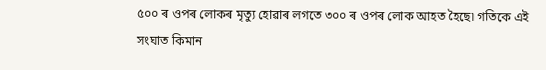৫০০ ৰ ওপৰ লোকৰ মৃত্যু হোৱাৰ লগতে ৩০০ ৰ ওপৰ লোক আহত হৈছে৷ গতিকে এই
সংঘাত কিমান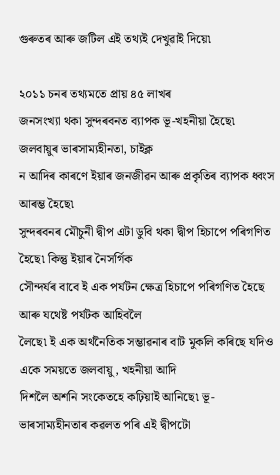গুৰুতৰ আৰু জটিল এই তথ্যই দেখুৱাই দিয়ে৷

২০১১ চনৰ তথ্যমতে প্ৰায় ৪৫ লাখৰ
জনসংখ্যা থকা সুন্দৰবনত ব্যাপক ভূ-খহনীয়া হৈছে৷ জলবায়ুৰ ভাৰসাম্যহীনতা, চাইক্ল
ন আদিৰ কাৰণে ইয়াৰ জনজীৱন আৰু প্ৰকৃতিৰ ব্যাপক ধ্বংস আৰম্ভ হৈছে৷
সুন্দৰবনৰ মৌচুনী দ্বীপ এটা ডুবি থকা দ্বীপ হিচাপে পৰিগণিত হৈছে৷ কিন্তু ইয়াৰ নৈসৰ্গিক
সৌন্দৰ্যৰ বাবে ই এক পৰ্যটন ক্ষেত্ৰ হিচাপে পৰিগণিত হৈছে আৰু যথেষ্ট পৰ্যটক আহিবলৈ
লৈছে৷ ই এক অৰ্থনৈতিক সম্ভাৱনাৰ বাট মুকলি কৰিছে যদিও একে সময়তে জলবায়ু, খহনীয়া আদি
দিশলৈ অশনি সংকেতহে কঢ়িয়াই আনিছে৷ ভূ-ভাৰসাম্যহীনতাৰ কৱলত পৰি এই দ্বীপটো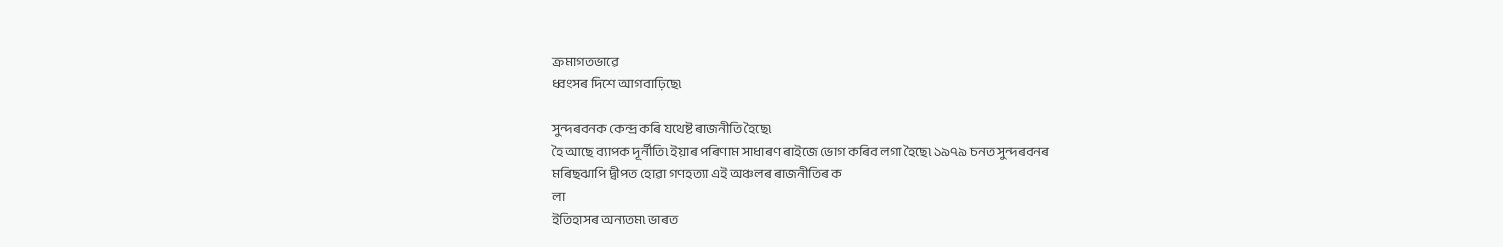ক্ৰমাগতভাৱে
ধ্বংসৰ দিশে আগবাঢ়িছে৷

সুন্দৰবনক কেন্দ্ৰ কৰি যথেষ্ট ৰাজনীতি হৈছে৷
হৈ আছে ব্যাপক দূৰ্নীতি৷ ইয়াৰ পৰিণাম সাধাৰণ ৰাইজে ভোগ কৰিব লগা হৈছে৷ ১৯৭৯ চনত সুন্দৰবনৰ
মৰিছঝাপি দ্বীপত হোৱা গণহত্যা এই অঞ্চলৰ ৰাজনীতিৰ ক
লা
ইতিহাসৰ অন্যতম৷ ভাৰত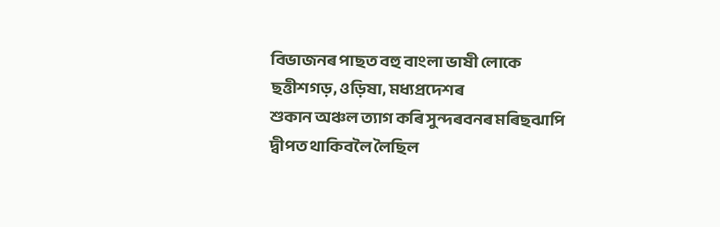বিভাজনৰ পাছত বহু বাংলা ভাষী লোকে ছত্তীশগড়, ওড়িষা, মধ্যপ্ৰদেশৰ
শুকান অঞ্চল ত্যাগ কৰি সুন্দৰবনৰ মৰিছঝাপি দ্বীপত থাকিবলৈ লৈছিল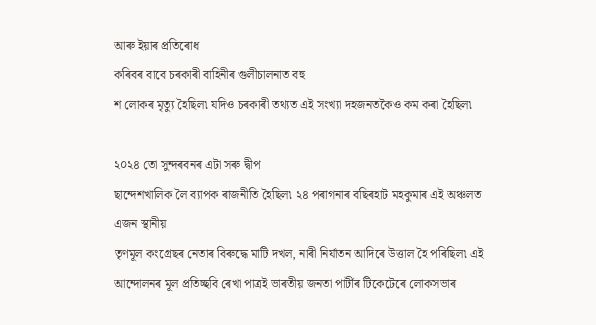আৰু ইয়াৰ প্ৰতিৰোধ
কৰিবৰ বাবে চৰকাৰী বাহিনীৰ গুলীচালনাত বহু
শ লোকৰ মৃত্যু হৈছিল৷ যদিও চৰকাৰী তথ্যত এই সংখ্যা দহজনতকৈও কম কৰা হৈছিল৷

২০২৪ তো সুন্দৰবনৰ এটা সৰু দ্বীপ
ছান্দেশখালিক লৈ ব্যাপক ৰাজনীতি হৈছিল৷ ২৪ পৰাগনাৰ বছিৰহাট মহকুমাৰ এই অঞ্চলত এজন স্থানীয়
তৃণমূল কংগ্ৰেছৰ নেতাৰ বিৰুদ্ধে মাটি দখল, নাৰী নিৰ্যাতন আদিৰে উত্তাল হৈ পৰিছিল৷ এই
আন্দোলনৰ মূল প্ৰতিচ্ছবি ৰেখা পাত্ৰই ভাৰতীয় জনতা পাৰ্টীৰ টিকেটেৰে লোকসভাৰ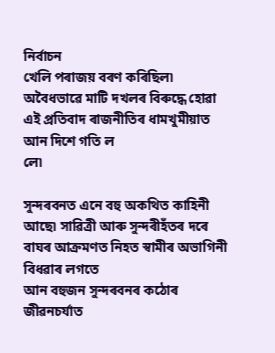নিৰ্বাচন
খেলি পৰাজয় বৰণ কৰিছিল৷ অবৈধভাৱে মাটি দখলৰ বিৰুদ্ধে হোৱা এই প্ৰতিবাদ ৰাজনীতিৰ ধামখুমীয়াত
আন দিশে গতি ল
লে৷

সুন্দৰবনত এনে বহু অকথিত কাহিনী
আছে৷ সাৱিত্ৰী আৰু সুন্দৰীহঁতৰ দৰে বাঘৰ আক্ৰমণত নিহত স্বামীৰ অভাগিনী বিধৱাৰ লগতে
আন বহুজন সুন্দৰবনৰ কঠোৰ জীৱনচৰ্যাত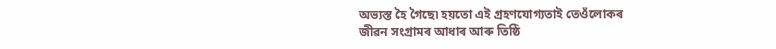অভ্যস্ত হৈ গৈছে৷ হয়তো এই গ্ৰহণযোগ্যতাই তেওঁলোকৰ
জীৱন সংগ্ৰামৰ আধাৰ আৰু তিষ্ঠি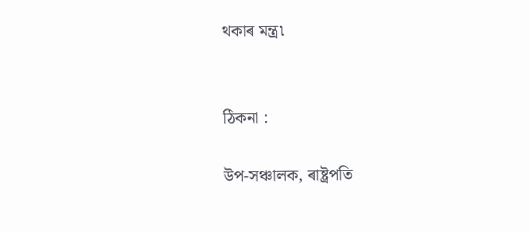থকাৰ মন্ত্ৰ৷


ঠিকনা :

উপ-সঞ্চালক, ৰাষ্ট্ৰপতি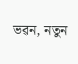ভৱন, নতুন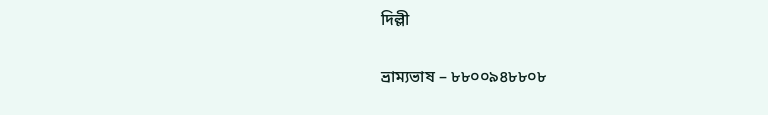দিল্লী

ভ্ৰাম্যভাষ – ৮৮০০৯৪৮৮০৮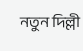নতুন দিল্লী